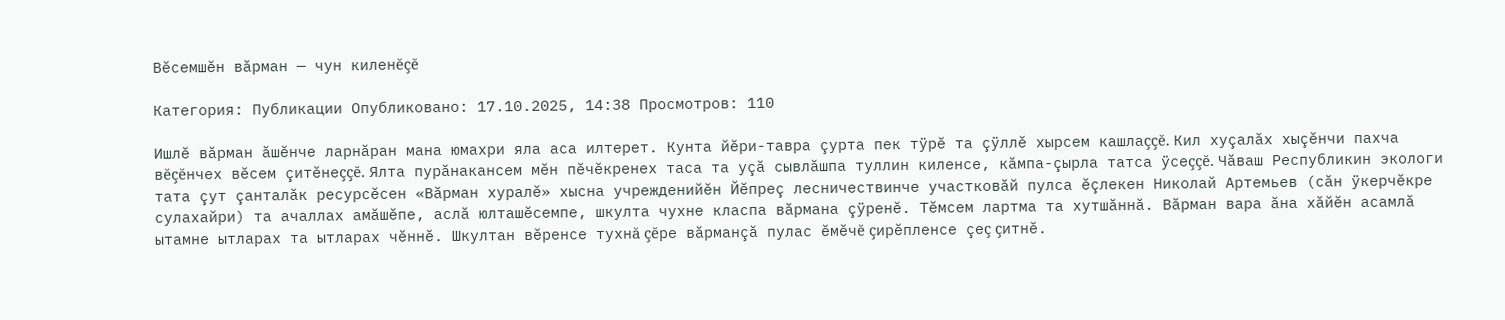Вĕсемшĕн вăрман — чун киленĕçĕ

Категория: Публикации Опубликовано: 17.10.2025, 14:38 Просмотров: 110

Ишлĕ вăрман ăшĕнче ларнăран мана юмахри яла аса илтерет. Кунта йĕри-тавра çурта пек тÿрĕ та çÿллĕ хырсем кашлаççĕ. Кил хуçалăх хыçĕнчи пахча вĕçĕнчех вĕсем çитĕнеççĕ. Ялта пурăнакансем мĕн пĕчĕкренех таса та уçă сывлăшпа туллин киленсе, кăмпа-çырла татса ÿсеççĕ. Чăваш Республикин экологи тата çут çанталăк ресурсĕсен «Вăрман хуралĕ» хысна учрежденийĕн Йĕпреç лесничествинче участковăй пулса ĕçлекен Николай Артемьев (сăн ÿкерчĕкре сулахайри) та ачаллах амăшĕпе, аслă юлташĕсемпе, шкулта чухне класпа вăрмана çÿренĕ. Тĕмсем лартма та хутшăннă. Вăрман вара ăна хăйĕн асамлă ытамне ытларах та ытларах чĕннĕ. Шкултан вĕренсе тухнă çĕре вăрманçă пулас ĕмĕчĕ çирĕпленсе çеç çитнĕ.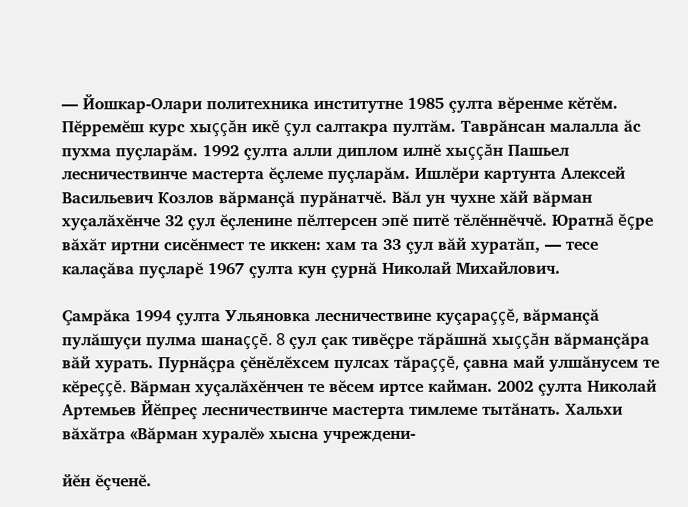— Йошкар-Олари политехника институтне 1985 çулта вĕренме кĕтĕм. Пĕрремĕш курс хыççăн икĕ çул салтакра пултăм. Таврăнсан малалла ăс пухма пуçларăм. 1992 çулта алли диплом илнĕ хыççăн Пашьел лесничествинче мастерта ĕçлеме пуçларăм. Ишлĕри картунта Алексей Васильевич Козлов вăрманçă пурăнатчĕ. Вăл ун чухне хăй вăрман хуçалăхĕнче 32 çул ĕçленине пĕлтерсен эпĕ питĕ тĕлĕннĕччĕ. Юратнă ĕçре вăхăт иртни сисĕнмест те иккен: хам та 33 çул вăй хуратăп, — тесе калаçăва пуçларĕ 1967 çулта кун çурнă Николай Михайлович.

Çамрăка 1994 çулта Ульяновка лесничествине куçараççĕ, вăрманçă пулăшуçи пулма шанаççĕ. 8 çул çак тивĕçре тăрăшнă хыççăн вăрманçăра вăй хурать. Пурнăçра çĕнĕлĕхсем пулсах тăраççĕ, çавна май улшăнусем те кĕреççĕ. Вăрман хуçалăхĕнчен те вĕсем иртсе кайман. 2002 çулта Николай Артемьев Йĕпреç лесничествинче мастерта тимлеме тытăнать. Хальхи вăхăтра «Вăрман хуралĕ» хысна учреждени-

йĕн ĕçченĕ.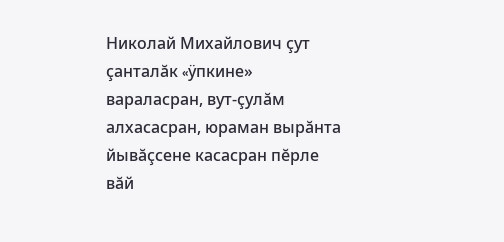Николай Михайлович çут çанталăк «ÿпкине» вараласран, вут-çулăм алхасасран, юраман вырăнта йывăçсене касасран пĕрле вăй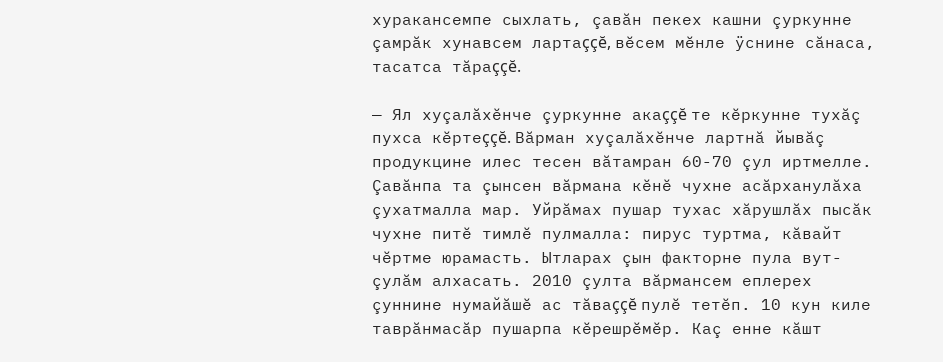хуракансемпе сыхлать, çавăн пекех кашни çуркунне çамрăк хунавсем лартаççĕ, вĕсем мĕнле ÿснине сăнаса, тасатса тăраççĕ.

— Ял хуçалăхĕнче çуркунне акаççĕ те кĕркунне тухăç пухса кĕртеççĕ. Вăрман хуçалăхĕнче лартнă йывăç продукцине илес тесен вăтамран 60-70 çул иртмелле. Çавăнпа та çынсен вăрмана кĕнĕ чухне асăрханулăха çухатмалла мар. Уйрăмах пушар тухас хăрушлăх пысăк чухне питĕ тимлĕ пулмалла: пирус туртма, кăвайт чĕртме юрамасть. Ытларах çын факторне пула вут-çулăм алхасать. 2010 çулта вăрмансем еплерех çуннине нумайăшĕ ас тăваççĕ пулĕ тетĕп. 10 кун киле таврăнмасăр пушарпа кĕрешрĕмĕр. Каç енне кăшт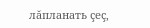лăпланать çеç,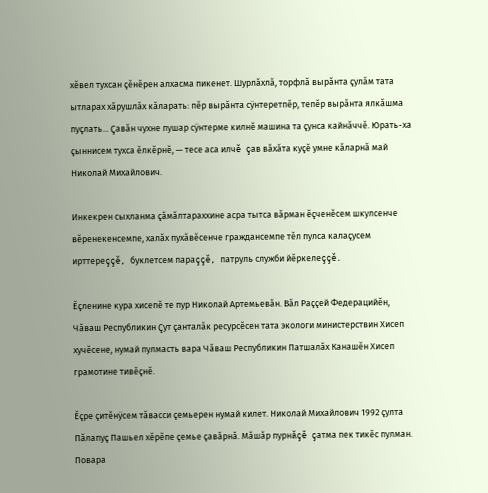хĕвел тухсан çĕнĕрен алхасма пикенет. Шурлăхлă, торфлă вырăнта çулăм тата ытларах хăрушлăх кăларать: пĕр вырăнта сÿнтеретпĕр, тепĕр вырăнта ялкăшма пуçлать... Çавăн чухне пушар сÿнтерме килнĕ машина та çунса кайнăччĕ. Юрать-ха çыннисем тухса ĕлкĕрнĕ, — тесе аса илчĕ çав вăхăта куçĕ умне кăларнă май Николай Михайлович.

Инкекрен сыхланма çăмăлтараххине асра тытса вăрман ĕçченĕсем шкулсенче вĕренекенсемпе, халăх пухăвĕсенче граждансемпе тĕл пулса калаçусем ирттереççĕ, буклетсем параççĕ, патруль служби йĕркелеççĕ.

Ĕçленине кура хисепĕ те пур Николай Артемьевăн. Вăл Раççей Федерацийĕн, Чăваш Республикин Çут çанталăк ресурсĕсен тата экологи министерствин Хисеп хучĕсене, нумай пулмасть вара Чăваш Республикин Патшалăх Канашĕн Хисеп грамотине тивĕçнĕ.

Ĕçре çитĕнÿсем тăвасси çемьерен нумай килет. Николай Михайлович 1992 çулта Пăлапуç Пашьел хĕрĕпе çемье çавăрнă. Мăшăр пурнăçĕ çатма пек тикĕс пулман. Повара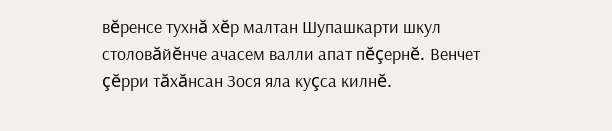вĕренсе тухнă хĕр малтан Шупашкарти шкул столовăйĕнче ачасем валли апат пĕçернĕ. Венчет çĕрри тăхăнсан Зося яла куçса килнĕ.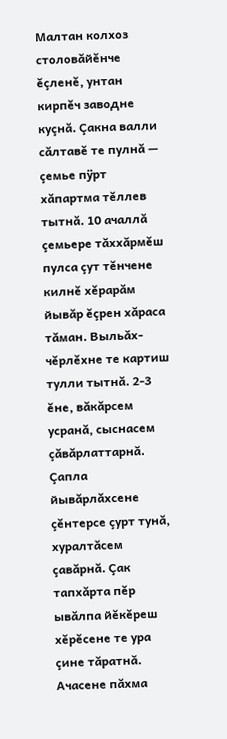Малтан колхоз столовăйĕнче ĕçленĕ, унтан кирпĕч заводне куçнă. Çакна валли сăлтавĕ те пулнă — çемье пÿрт хăпартма тĕллев тытнă. 10 ачаллă çемьере тăххăрмĕш пулса çут тĕнчене килнĕ хĕрарăм йывăр ĕçрен хăраса тăман. Выльăх-чĕрлĕхне те картиш тулли тытнă. 2-3 ĕне, вăкăрсем усранă, сыснасем çăвăрлаттарнă. Çапла йывăрлăхсене çĕнтерсе çурт тунă, хуралтăсем çавăрнă. Çак тапхăрта пĕр ывăлпа йĕкĕреш хĕрĕсене те ура çине тăратнă. Ачасене пăхма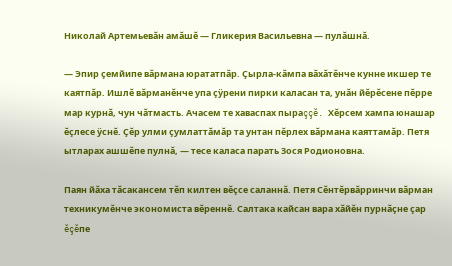Николай Артемьевăн амăшĕ — Гликерия Васильевна — пулăшнă.

— Эпир çемйипе вăрмана юрататпăр. Çырла-кăмпа вăхăтĕнче кунне икшер те каятпăр. Ишлĕ вăрманĕнче упа çÿрени пирки каласан та, унăн йĕрĕсене пĕрре мар курнă, чун чăтмасть. Ачасем те хаваспах пыраççĕ. Хĕрсем хампа юнашар ĕçлесе ÿснĕ. Çĕр улми çумлаттăмăр та унтан пĕрлех вăрмана каяттамăр. Петя ытларах ашшĕпе пулнă, — тесе каласа парать Зося Родионовна.

Паян йăха тăсакансем тĕп килтен вĕçсе саланнă. Петя Сĕнтĕрвăрринчи вăрман техникумĕнче экономиста вĕреннĕ. Салтака кайсан вара хăйĕн пурнăçне çар ĕçĕпе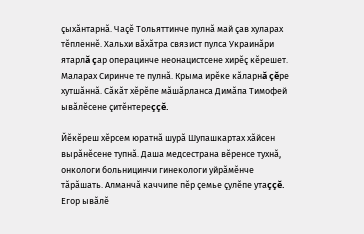çыхăнтарнă. Чаçĕ Тольяттинче пулнă май çав хуларах тĕпленнĕ. Хальхи вăхăтра связист пулса Украинăри ятарлă çар операцинче неонацистсене хирĕç кĕрешет. Маларах Сиринче те пулнă. Крыма ирĕке кăларнă çĕре хутшăннă. Сăкăт хĕрĕпе мăшăрланса Димăпа Тимофей ывăлĕсене çитĕнтереççĕ.

Йĕкĕреш хĕрсем юратнă шурă Шупашкартах хăйсен вырăнĕсене тупнă. Даша медсестрана вĕренсе тухнă, онкологи больницинчи гинекологи уйрăмĕнче тăрăшать. Алманчă каччипе пĕр çемье çулĕпе утаççĕ. Егор ывăлĕ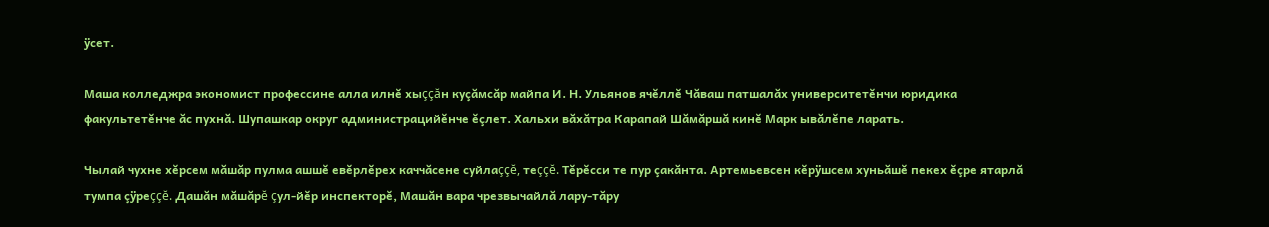ÿсет.

Маша колледжра экономист профессине алла илнĕ хыççăн куçăмсăр майпа И. Н. Ульянов ячĕллĕ Чăваш патшалăх университетĕнчи юридика факультетĕнче ăс пухнă. Шупашкар округ администрацийĕнче ĕçлет. Хальхи вăхăтра Карапай Шăмăршă кинĕ Марк ывăлĕпе ларать.

Чылай чухне хĕрсем мăшăр пулма ашшĕ евĕрлĕрех каччăсене суйлаççĕ, теççĕ. Тĕрĕсси те пур çакăнта. Артемьевсен кĕрÿшсем хуньăшĕ пекех ĕçре ятарлă тумпа çÿреççĕ. Дашăн мăшăрĕ çул-йĕр инспекторĕ, Машăн вара чрезвычайлă лару-тăру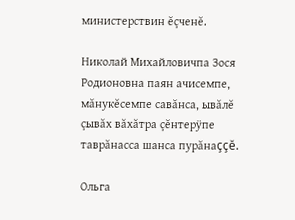министерствин ĕçченĕ.

Николай Михайловичпа Зося Родионовна паян ачисемпе, мăнукĕсемпе савăнса, ывăлĕ çывăх вăхăтра çĕнтерÿпе таврăнасса шанса пурăнаççĕ.

Ольга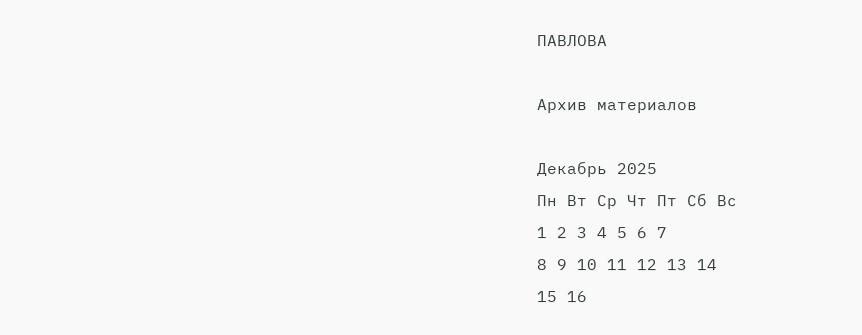ПАВЛОВА

Архив материалов

Декабрь 2025
Пн Вт Ср Чт Пт Сб Вс
1 2 3 4 5 6 7
8 9 10 11 12 13 14
15 16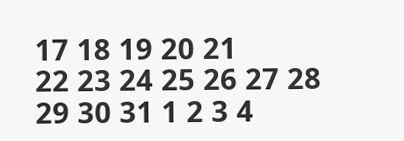17 18 19 20 21
22 23 24 25 26 27 28
29 30 31 1 2 3 4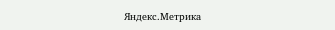Яндекс.Метрика